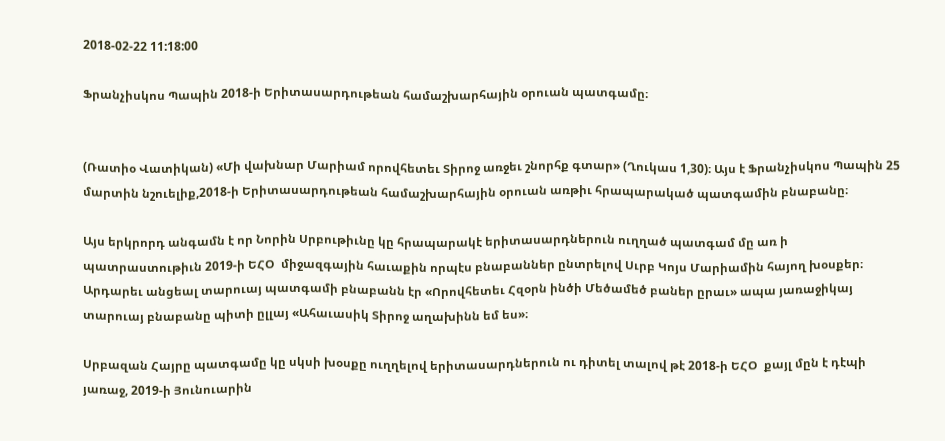2018-02-22 11:18:00

Ֆրանչիսկոս Պապին 2018-ի Երիտասարդութեան համաշխարհային օրուան պատգամը։


(Ռատիօ Վատիկան) «Մի վախնար Մարիամ որովհետեւ Տիրոջ առջեւ շնորհք գտար» (Ղուկաս 1,30)։ Այս է Ֆրանչիսկոս Պապին 25 մարտին նշուելիք,2018-ի Երիտասարդութեան համաշխարհային օրուան առթիւ հրապարակած պատգամին բնաբանը։

Այս երկրորդ անգամն է որ Նորին Սրբութիւնը կը հրապարակէ երիտասարդներուն ուղղած պատգամ մը առ ի պատրաստութիւն 2019-ի ԵՀՕ  միջազգային հաւաքին որպէս բնաբաններ ընտրելով Սւրբ Կոյս Մարիամին հայող խօսքեր։ Արդարեւ անցեալ տարուայ պատգամի բնաբանն էր «Որովհետեւ Հզօրն ինծի Մեծամեծ բաներ ըրաւ» ապա յառաջիկայ տարուայ բնաբանը պիտի ըլլայ «Ահաւասիկ Տիրոջ աղախինն եմ ես»։

Սրբազան Հայրը պատգամը կը սկսի խօսքը ուղղելով երիտասարդներուն ու դիտել տալով թէ 2018-ի ԵՀՕ  քայլ մըն է դէպի յառաջ, 2019-ի Յունուարին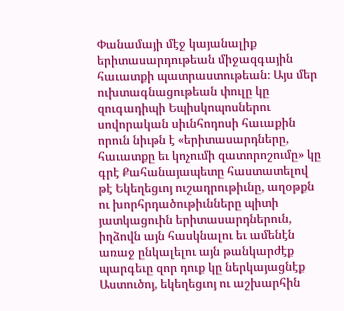Փանամայի մէջ կայանալիք երիտասարդութեան միջազգային հաւատքի պատրաստութեան։ Այս մեր ուխտագնացութեան փուլը կը զուգադիպի Եպիսկոպոսներու սովորական սիւնհոդոսի հաւաքին որուն նիւթն է «երիտասարդները, հաւատքը եւ կոչումի զատորոշումը» կը գրէ Քահանայապետը հաստատելով թէ Եկեղեցւոյ ուշադրութիւնը, աղօթքն ու խորհրդածութիւնները պիտի յատկացուին երիտասարդներուն, իղձովն այն հասկնալու եւ ամենէն առաջ ընկալելու այն թանկարժէք պարգեւը զոր դուք կը ներկայացնէք Աստուծոյ, եկեղեցւոյ ու աշխարհին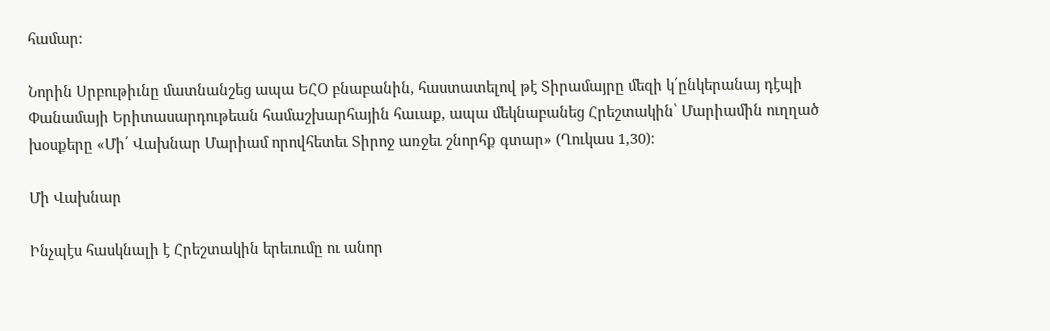համար։

Նորին Սրբութիւնը մատնանշեց ապա ԵՀՕ բնաբանին, հաստատելով թէ Տիրամայրը մեզի կ՛ընկերանայ դէպի Փանամայի Երիտասարդութեան համաշխարհային հաւաք, ապա մեկնաբանեց Հրեշտակին՝ Մարիամին ուղղած  խօսքերը «Մի՛ Վախնար Մարիամ որովհետեւ Տիրոջ առջեւ շնորհք գտար» (Ղուկաս 1,30)։

Մի Վախնար

Ինչպէս հասկնալի է Հրեշտակին երեւումը ու անոր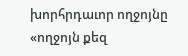խորհրդաւոր ողջոյնը «ողջոյն քեզ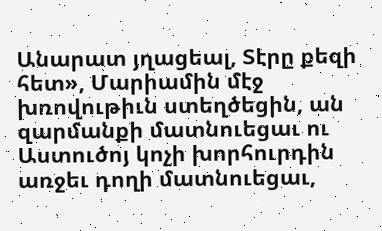Անարատ յղացեալ, Տէրը քեզի հետ», Մարիամին մէջ խռովութիւն ստեղծեցին, ան զարմանքի մատնուեցաւ ու Աստուծոյ կոչի խորհուրդին առջեւ դողի մատնուեցաւ,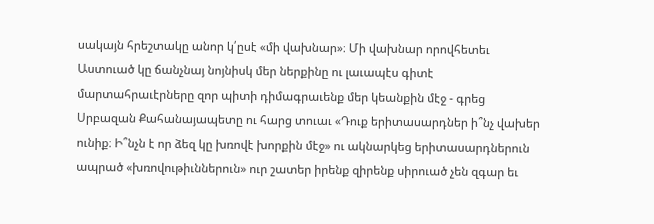սակայն հրեշտակը անոր կ՛ըսէ «մի վախնար»։ Մի վախնար որովհետեւ Աստուած կը ճանչնայ նոյնիսկ մեր ներքինը ու լաւապէս գիտէ մարտահրաւէրները զոր պիտի դիմագրաւենք մեր կեանքին մէջ - գրեց Սրբազան Քահանայապետը ու հարց տուաւ «Դուք երիտասարդներ ի՞նչ վախեր ունիք։ Ի՞նչն է որ ձեզ կը խռովէ խորքին մէջ» ու ակնարկեց երիտասարդներուն ապրած «խռովութիւններուն» ուր շատեր իրենք զիրենք սիրուած չեն զգար եւ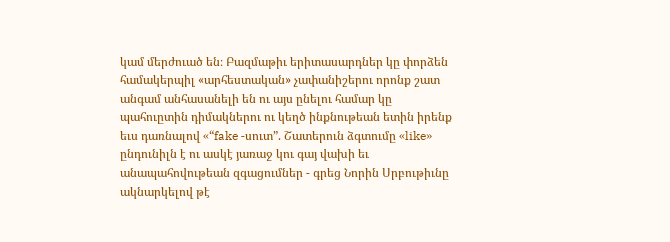կամ մերժուած են։ Բազմաթիւ երիտասարդներ կը փորձեն համակերպիլ «արհեստական» չափանիշերու որոնք շատ անգամ անհասանելի են ու այս ընելու համար կը պահուըտին դիմակներու ու կեղծ ինքնութեան ետին իրենք եւս դառնալով «“fake -սուտ”. Շատերուն ձգտումը «like» ընդունիլն է ու ասկէ յառաջ կու գայ վախի եւ անապահովութեան զգացումներ - գրեց Նորին Սրբութիւնը ակնարկելով թէ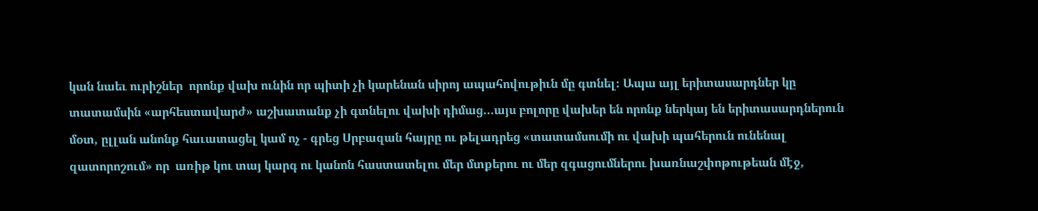կան նաեւ ուրիշներ  որոնք վախ ունին որ պիտի չի կարենան սիրոյ ապահովութիւն մը գտնել։ Ապա այլ երիտասարդներ կը տատամսին «արհեստավարժ» աշխատանք չի գտնելու վախի դիմաց…այս բոլորը վախեր են որոնք ներկայ են երիտասարդներուն մօտ, ըլլան անոնք հաւատացել կամ ոչ - գրեց Սրբազան հայրը ու թելադրեց «տատամսումի ու վախի պահերուն ունենալ զատորոշում» որ  առիթ կու տայ կարգ ու կանոն հաստատելու մեր մտքերու ու մեր զգացումներու խառնաշփոթութեան մէջ,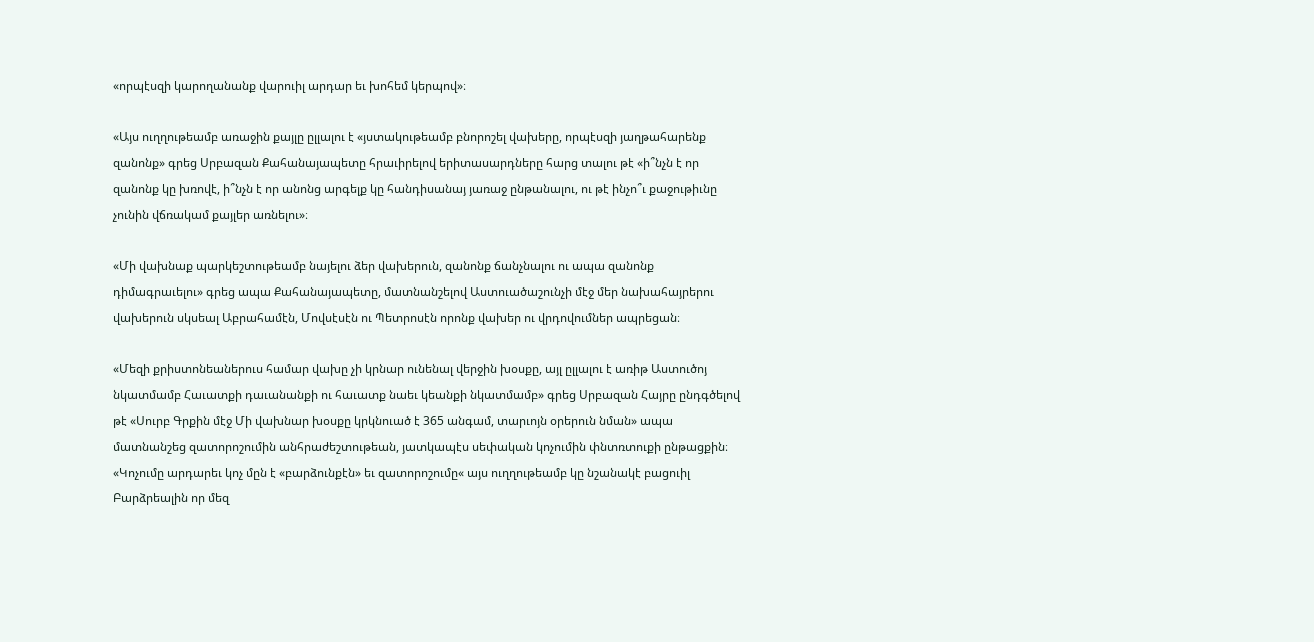«որպէսզի կարողանանք վարուիլ արդար եւ խոհեմ կերպով»։

«Այս ուղղութեամբ առաջին քայլը ըլլալու է «յստակութեամբ բնորոշել վախերը, որպէսզի յաղթահարենք զանոնք» գրեց Սրբազան Քահանայապետը հրաւիրելով երիտասարդները հարց տալու թէ «ի՞նչն է որ զանոնք կը խռովէ, ի՞նչն է որ անոնց արգելք կը հանդիսանայ յառաջ ընթանալու, ու թէ ինչո՞ւ քաջութիւնը չունին վճռակամ քայլեր առնելու»։

«Մի վախնաք պարկեշտութեամբ նայելու ձեր վախերուն, զանոնք ճանչնալու ու ապա զանոնք դիմագրաւելու» գրեց ապա Քահանայապետը, մատնանշելով Աստուածաշունչի մէջ մեր նախահայրերու վախերուն սկսեալ Աբրահամէն, Մովսէսէն ու Պետրոսէն որոնք վախեր ու վրդովումներ ապրեցան։

«Մեզի քրիստոնեաներուս համար վախը չի կրնար ունենալ վերջին խօսքը, այլ ըլլալու է առիթ Աստուծոյ նկատմամբ Հաւատքի դաւանանքի ու հաւատք նաեւ կեանքի նկատմամբ» գրեց Սրբազան Հայրը ընդգծելով թէ «Սուրբ Գրքին մէջ Մի վախնար խօսքը կրկնուած է 365 անգամ, տարւոյն օրերուն նման» ապա մատնանշեց զատորոշումին անհրաժեշտութեան, յատկապէս սեփական կոչումին փնտռտուքի ընթացքին։ «Կոչումը արդարեւ կոչ մըն է «բարձունքէն» եւ զատորոշումը« այս ուղղութեամբ կը նշանակէ բացուիլ Բարձրեալին որ մեզ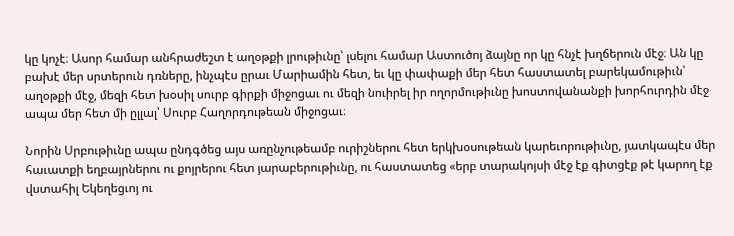կը կոչէ։ Ասոր համար անհրաժեշտ է աղօթքի լրութիւնը՝ լսելու համար Աստուծոյ ձայնը որ կը հնչէ խղճերուն մէջ։ Ան կը բախէ մեր սրտերուն դռները, ինչպէս ըրաւ Մարիամին հետ, եւ կը փափաքի մեր հետ հաստատել բարեկամութիւն՝ աղօթքի մէջ, մեզի հետ խօսիլ սուրբ գիրքի միջոցաւ ու մեզի նուիրել իր ողորմութիւնը խոստովանանքի խորհուրդին մէջ ապա մեր հետ մի ըլլալ՝ Սուրբ Հաղորդութեան միջոցաւ։

Նորին Սրբութիւնը ապա ընդգծեց այս առընչութեամբ ուրիշներու հետ երկխօսութեան կարեւորութիւնը, յատկապէս մեր հաւատքի եղբայրներու ու քոյրերու հետ յարաբերութիւնը, ու հաստատեց «երբ տարակոյսի մէջ էք գիտցէք թէ կարող էք վստահիլ Եկեղեցւոյ ու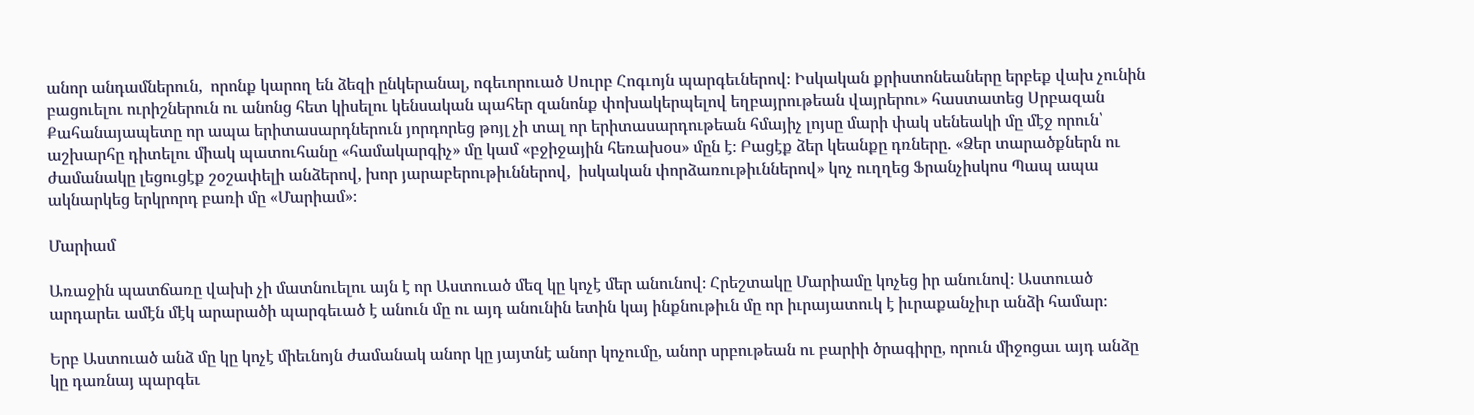անոր անդամներուն,  որոնք կարող են ձեզի ընկերանալ, ոգեւորուած Սուրբ Հոգւոյն պարգեւներով։ Իսկական քրիստոնեաները երբեք վախ չունին բացուելու ուրիշներուն ու անոնց հետ կիսելու կենսական պահեր զանոնք փոխակերպելով եղբայրութեան վայրերու» հաստատեց Սրբազան Քահանայապետը որ ապա երիտասարդներուն յորդորեց թոյլ չի տալ որ երիտասարդութեան հմայիչ լոյսը մարի փակ սենեակի մը մէջ որուն՝ աշխարհը դիտելու միակ պատուհանը «համակարգիչ» մը կամ «բջիջային հեռախօս» մըն է։ Բացէք ձեր կեանքը դռները. «Ձեր տարածքներն ու ժամանակը լեցուցէք շօշափելի անձերով, խոր յարաբերութիւններով,  իսկական փորձառութիւններով» կոչ ուղղեց Ֆրանչիսկոս Պապ ապա ակնարկեց երկրորդ բառի մը «Մարիամ»։

Մարիամ

Առաջին պատճառը վախի չի մատնուելու այն է որ Աստուած մեզ կը կոչէ մեր անունով։ Հրեշտակը Մարիամը կոչեց իր անունով։ Աստուած արդարեւ ամէն մէկ արարածի պարգեւած է անուն մը ու այդ անունին ետին կայ ինքնութիւն մը որ իւրայատուկ է իւրաքանչիւր անձի համար։

Երբ Աստուած անձ մը կը կոչէ միեւնոյն ժամանակ անոր կը յայտնէ անոր կոչումը, անոր սրբութեան ու բարիի ծրագիրը, որուն միջոցաւ այդ անձը կը դառնայ պարգեւ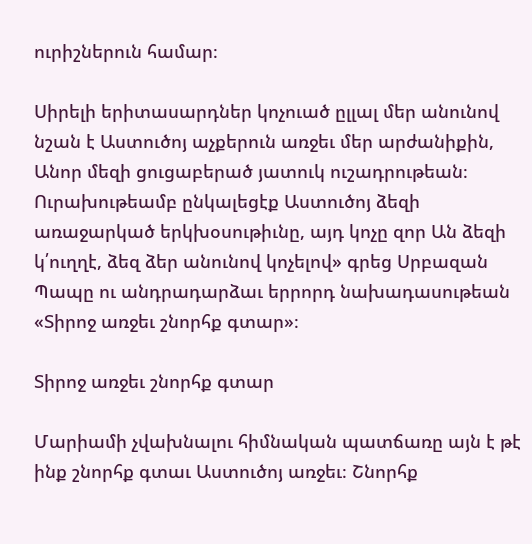ուրիշներուն համար։

Սիրելի երիտասարդներ կոչուած ըլլալ մեր անունով նշան է Աստուծոյ աչքերուն առջեւ մեր արժանիքին, Անոր մեզի ցուցաբերած յատուկ ուշադրութեան։   Ուրախութեամբ ընկալեցէք Աստուծոյ ձեզի առաջարկած երկխօսութիւնը, այդ կոչը զոր Ան ձեզի կ՛ուղղէ, ձեզ ձեր անունով կոչելով» գրեց Սրբազան Պապը ու անդրադարձաւ երրորդ նախադասութեան «Տիրոջ առջեւ շնորհք գտար»։

Տիրոջ առջեւ շնորհք գտար

Մարիամի չվախնալու հիմնական պատճառը այն է թէ ինք շնորհք գտաւ Աստուծոյ առջեւ։ Շնորհք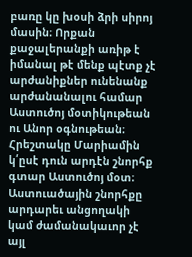բառը կը խօսի ձրի սիրոյ մասին։ Որքան քաջալերանքի առիթ է իմանալ թէ մենք պէտք չէ արժանիքներ ունենանք արժանանալու համար Աստուծոյ մօտիկութեան ու Անոր օգնութեան։ Հրեշտակը Մարիամին կ՛ըսէ դուն արդէն շնորհք գտար Աստուծոյ մօտ։ Աստուածային շնորհքը արդարեւ անցողակի կամ ժամանակաւոր չէ այլ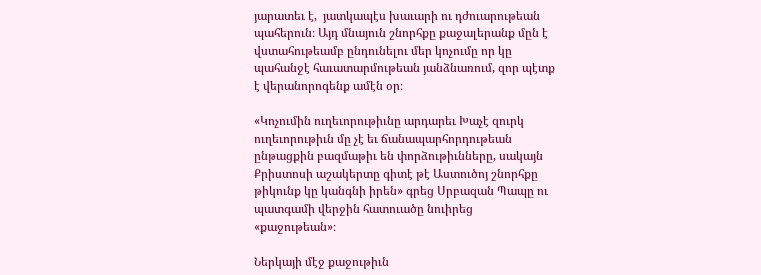յարատեւ է,  յատկապէս խաւարի ու դժուարութեան պահերուն։ Այդ մնայուն շնորհքը քաջալերանք մըն է վստահութեամբ ընդունելու մեր կոչումը որ կը պահանջէ հաւատարմութեան յանձնառում, զոր պէտք է վերանորոգենք ամէն օր։

«Կոչումին ուղեւորութիւնը արդարեւ Խաչէ զուրկ ուղեւորութիւն մը չէ եւ ճանապարհորդութեան ընթացքին բազմաթիւ են փորձութիւնները, սակայն Քրիստոսի աշակերտը գիտէ թէ Աստուծոյ շնորհքը թիկունք կը կանգնի իրեն» գրեց Սրբազան Պապը ու պատգամի վերջին հատուածը նուիրեց  «քաջութեան»։

Ներկայի մէջ քաջութիւն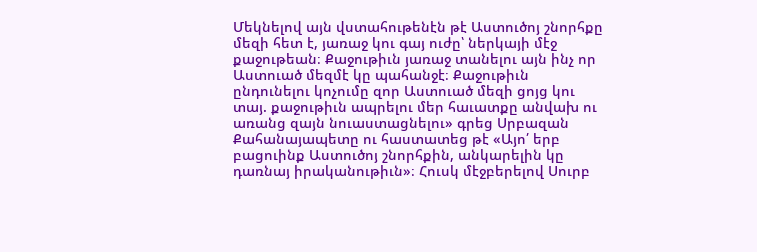Մեկնելով այն վստահութենէն թէ Աստուծոյ շնորհքը մեզի հետ է, յառաջ կու գայ ուժը՝ ներկայի մէջ քաջութեան։ Քաջութիւն յառաջ տանելու այն ինչ որ Աստուած մեզմէ կը պահանջէ։ Քաջութիւն ընդունելու կոչումը զոր Աստուած մեզի ցոյց կու տայ. քաջութիւն ապրելու մեր հաւատքը անվախ ու առանց զայն նուաստացնելու» գրեց Սրբազան Քահանայապետը ու հաստատեց թէ «Այո՛ երբ բացուինք Աստուծոյ շնորհքին, անկարելին կը դառնայ իրականութիւն»։ Հուսկ մէջբերելով Սուրբ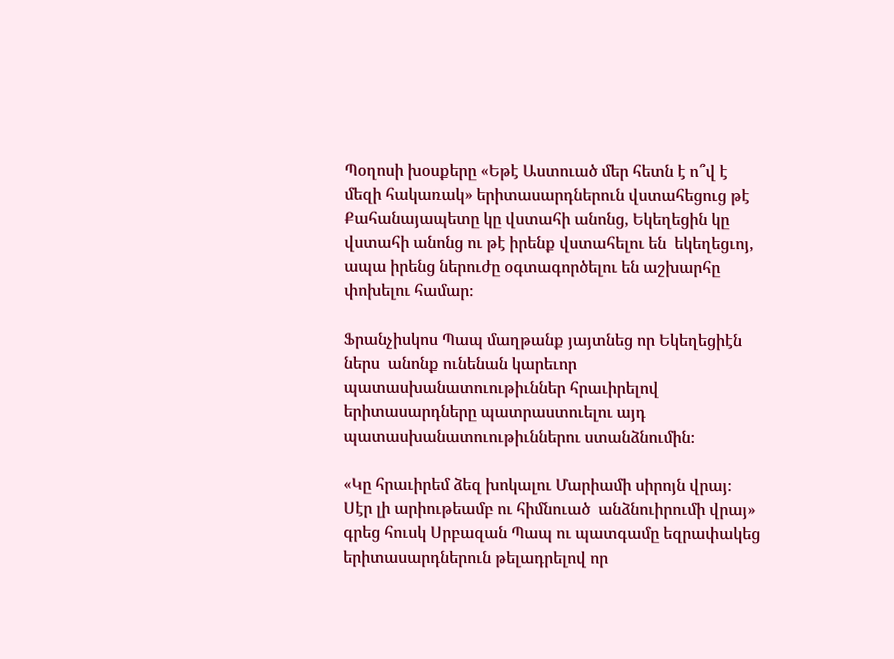Պօղոսի խօսքերը «Եթէ Աստուած մեր հետն է ո՞վ է մեզի հակառակ» երիտասարդներուն վստահեցուց թէ Քահանայապետը կը վստահի անոնց, Եկեղեցին կը վստահի անոնց ու թէ իրենք վստահելու են  եկեղեցւոյ, ապա իրենց ներուժը օգտագործելու են աշխարհը փոխելու համար։

Ֆրանչիսկոս Պապ մաղթանք յայտնեց որ Եկեղեցիէն ներս  անոնք ունենան կարեւոր պատասխանատուութիւններ հրաւիրելով երիտասարդները պատրաստուելու այդ պատասխանատուութիւններու ստանձնումին։

«Կը հրաւիրեմ ձեզ խոկալու Մարիամի սիրոյն վրայ։ Սէր լի արիութեամբ ու հիմնուած  անձնուիրումի վրայ» գրեց հուսկ Սրբազան Պապ ու պատգամը եզրափակեց երիտասարդներուն թելադրելով որ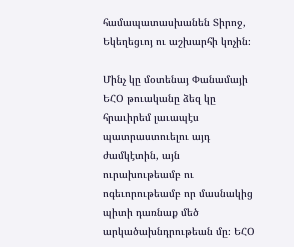համապատասխանեն Տիրոջ, Եկեղեցւոյ ու աշխարհի կոչին։

Մինչ կը մօտենայ Փանամայի ԵՀՕ թուականը ձեզ կը հրաւիրեմ լաւապէս պատրաստուելու այդ ժամկէտին, այն ուրախութեամբ ու ոգեւորութեամբ որ մասնակից պիտի դառնաք մեծ արկածախնդրութեան մը։ ԵՀՕ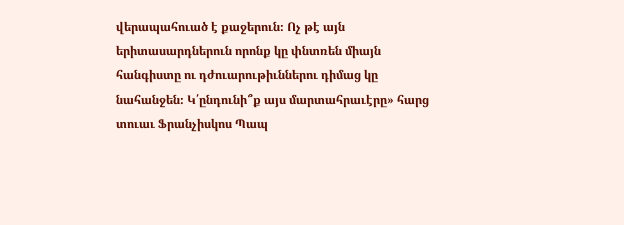վերապահուած է քաջերուն։ Ոչ թէ այն երիտասարդներուն որոնք կը փնտռեն միայն հանգիստը ու դժուարութիւններու դիմաց կը նահանջեն։ Կ՛ընդունի՞ք այս մարտահրաւէրը» հարց տուաւ Ֆրանչիսկոս Պապ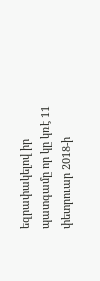եզրափակելով իր պատգամը որ կը կռէ 11 փետրուար 2018-ի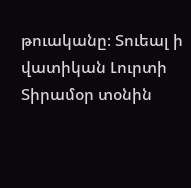թուականը։ Տուեալ ի վատիկան Լուրտի Տիրամօր տօնին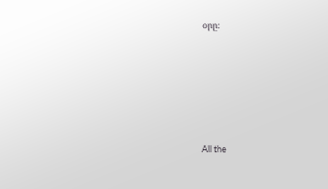օրը։








All the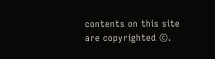contents on this site are copyrighted ©.